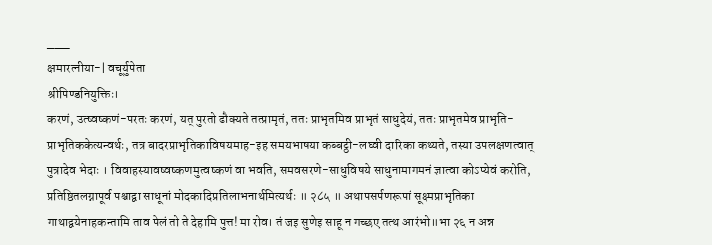___
क्षमारत्नीया-| वचूर्युपेता
श्रीपिण्डनियुक्तिः।
करणं, उत्ष्वष्कणं-परतः करणं, यत् पुरतो ढौक्यते तत्प्रामृतं, ततः प्राभृतमिव प्राभृतं साधुदेयं, ततः प्राभृतमेव प्राभृति- प्राभृतिककेत्यन्वर्थः, तत्र बादरप्राभृतिकाविषयमाह-इह समयभाषया कब्बट्ठी-लघ्वी दारिका कथ्यते, तस्या उपलक्षणत्वात् पुत्रादेव भेदाः । विवाहस्यावष्वष्कणमुत्वष्कणं वा भवति, समवसरणे-साधुविषये साधुनामागमनं ज्ञात्वा कोऽप्येवं करोति, प्रतिष्ठितलग्नापूर्व पश्चाद्वा साधूनां मोदकादिप्रतिलाभनार्थमित्यर्थः ॥ २८५ ॥ अथापसर्पणरूपां सूक्ष्मप्राभृतिका गाथाद्वयेनाहकन्तामि ताव पेलं तो ते देहामि पुत्त! मा रोव। तं जइ सुणेइ साहू न गच्छए तत्थ आरंभो॥भा २६ न अन्न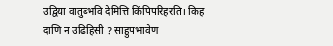उद्विया वातुब्भवि देमित्ति किंपिपरिहरति। किह दाणि न उढिहिसी ? साहुपभावेण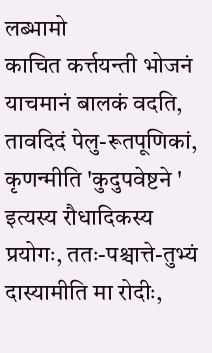लब्भामो
काचित कर्त्तयन्ती भोजनं याचमानं बालकं वदति, तावदिदं पेलु-रूतपूणिकां, कृणन्मीति 'कुदुपवेष्टने ' इत्यस्य रौधादिकस्य प्रयोगः, ततः-पश्चात्ते-तुभ्यं दास्यामीति मा रोदीः,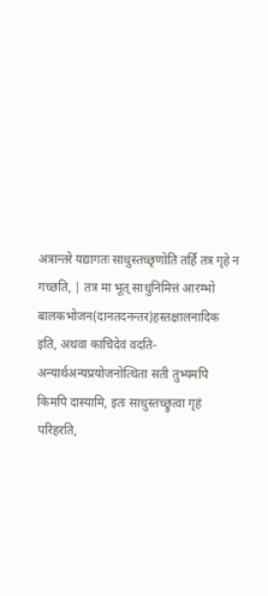अत्रान्तरे यद्यागतः साधुस्तच्छृणोति तर्हि तत्र गृहे न गच्छति, | तत्र मा भूत् साधुनिमित्तं आरम्भो बालकभोजन(दानतदनन्तर)हस्तक्षालनादिक इति, अथवा काचिदेवं वदति-अन्यार्थअन्यप्रयोजनोत्थिता सती तुभ्यमपि किमपि दास्यामि, इतः साधुस्तच्छ्रुत्वा गृहं परिहरति,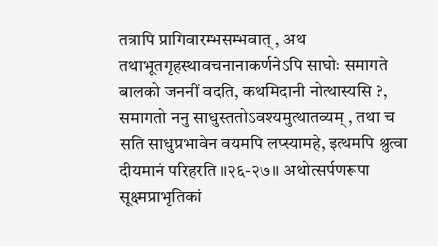तत्रापि प्रागिवारम्भसम्भवात् , अथ तथाभूतगृहस्थावचनानाकर्णनेऽपि साघोः समागते बालको जननीं वदति, कथमिदानी नोत्थास्यसि ?, समागतो ननु साधुस्ततोऽवश्यमुत्थातव्यम् , तथा च सति साधुप्रभावेन वयमपि लप्स्यामहे, इत्थमपि श्रुत्वा दीयमानं परिहरति ॥२६-२७॥ अथोत्सर्पणरूपा सूक्ष्मप्राभृतिकां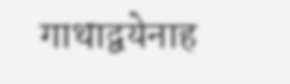गाथाद्वयेनाह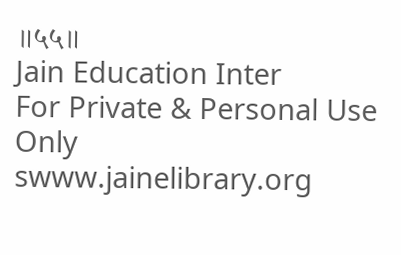॥५५॥
Jain Education Inter
For Private & Personal Use Only
swww.jainelibrary.org